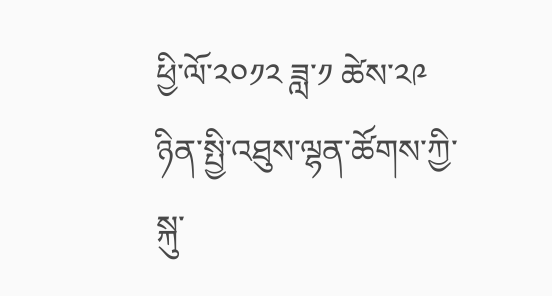ཕྱི་ལོ་༢༠༡༢ ཟླ་༡ ཚེས་༢༩ ཉིན་སྤྱི་འཐུས་ལྷན་ཚོགས་ཀྱི་སྐུ་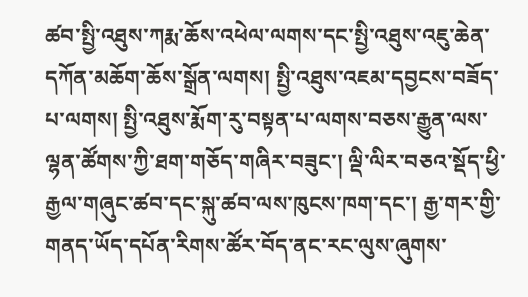ཚབ་སྤྱི་འཐུས་ཀརྨ་ཆོས་འཕེལ་ལགས་དང་སྤྱི་འཐུས་འཇུ་ཆེན་དཀོན་མཆོག་ཆོས་སྒྲོན་ལགས། སྤྱི་འཐུས་འཇམ་དབྱངས་བཟོད་པ་ལགས། སྤྱི་འཐུས་རྨོག་རུ་བསྟན་པ་ལགས་བཅས་རྒྱུན་ལས་ལྷན་ཚོགས་ཀྱི་ཐག་གཅོད་གཞིར་བཟུང་། ལྡི་ལིར་བཅའ་སྡོད་ཕྱི་རྒྱལ་གཞུང་ཚབ་དང་སྐུ་ཚབ་ལས་ཁུངས་ཁག་དང་། རྒྱ་གར་གྱི་གནད་ཡོད་དཔོན་རིགས་ཚོར་བོད་ནང་རང་ལུས་ཞུགས་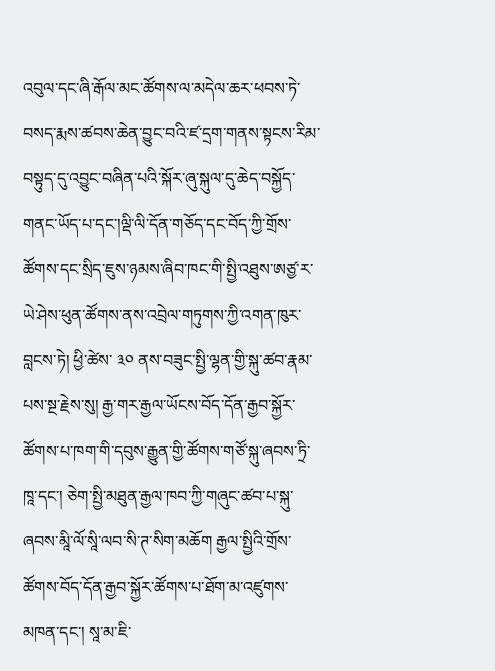འབུལ་དང་ཞི་རྒོལ་མང་ཚོགས་ལ་མདེལ་ཆར་ཕབས་ཏེ་བསད་རྨས་ཚབས་ཆེན་བྱུང་བའི་ཛ་དྲག་གནས་སྟངས་རིམ་བསྟུད་དུ་འབྱུང་བཞིན་པའི་སྐོར་ཞུ་སྐུལ་དུ་ཆེད་བསྐྱོད་གནང་ཡོད་པ་དང་།ལྡི་ལི་དོན་གཅོད་དང་བོད་ཀྱི་གྲོས་ཚོགས་དང་སྲིད་ཇུས་ཉམས་ཞིབ་ཁང་གི་སྤྱི་འཐུས་ཨཙྱ་ར་ཡེ་ཤེས་ཕུན་ཚོགས་ནས་འབྲེལ་གཏུགས་ཀྱི་འགན་ཁུར་བླངས་ཏེ། ཕྱི་ཚེས་ ༣༠ ནས་བཟུང་སྤྱི་ལྷན་གྱི་སྐུ་ཚབ་རྣམ་པས་སྔ་རྗེས་སུ། རྒྱ་གར་རྒྱལ་ཡོངས་བོད་དོན་རྒྱབ་སྐྱོར་ཚོགས་པ་ཁག་གི་དབུས་རྒྱུན་གྱི་ཚོགས་གཙོ་སྐུ་ཞབས་ཏྲི་ཁཱ་དང་། ཅེག་སྤྱི་མཐུན་རྒྱལ་ཁབ་ཀྱི་གཞུང་ཚབ་པ་སྐུ་ཞབས་མཱི་ལོ་སཱི་ལབ་སི་ཊ་སིག་མཆོག རྒྱལ་སྤྱིའི་གྲོས་ཚོགས་བོད་དོན་རྒྱབ་སྐྱོར་ཚོགས་པ་ཐོག་མ་འཛུགས་མཁན་དང་། སཱ་མ་ཇི་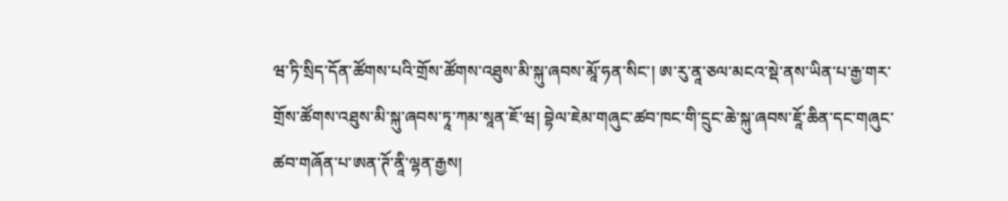ཝ་ཏི་སྲིད་དོན་ཚོགས་པའི་གྲོས་ཚོགས་འཐུས་མི་སྐུ་ཞབས་མཱོ་ཧན་སིང་། ཨ་རུ་ནཱ་ཅལ་མངའ་སྡེ་ནས་ཡིན་པ་རྒྱ་གར་གྲོས་ཚོགས་འཐུས་མི་སྐུ་ཞབས་ཏཱ་ཀམ་སཱན་ཇོ་ཝ། བྷེལ་ཇེམ་གཞུང་ཚབ་ཁང་གི་དྲུང་ཆེ་སྐུ་ཞབས་ཇཱོ་ཆིན་དང་གཞུང་ཚབ་གཞོན་པ་ཨན་ཊོ་ནཱི་ལྷན་རྒྱས།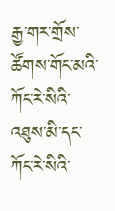རྒྱ་གར་གྲོས་ཚོགས་གོང་མའི་ཀོང་རེ་སིའི་འཐུས་མི་དང་ཀོང་རེ་སིའི་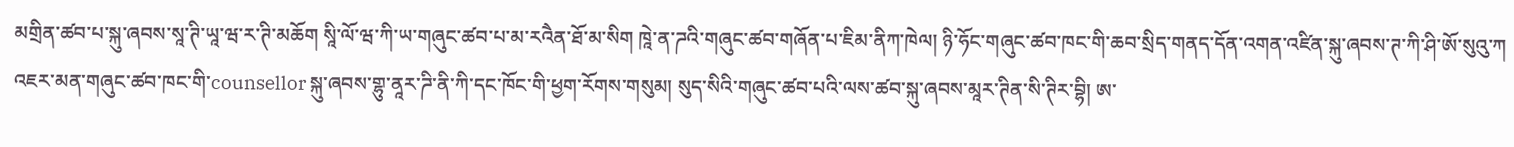མགྲིན་ཚབ་པ་སྐུ་ཞབས་སཱ་ཊི་ཡཱ་ཝ་ར་ཊི་མཆོག སཱི་ལོ་ཝ་ཀི་ཡ་གཞུང་ཚབ་པ་མ་རའཻན་ཐོ་མ་སིག ཁཱེ་ན་ཌའི་གཞུང་ཚབ་གཞོན་པ་ཇིམ་ནིཀ་ཁེལ། ཉི་ཧོང་གཞུང་ཚབ་ཁང་གི་ཆབ་སྲིད་གནད་དོན་འགན་འཛིན་སྐུ་ཞབས་ཊ་ཀི་ཤི་ཨོ་སུའུ་ཀ འཇར་མན་གཞུང་ཚབ་ཁང་གི་counsellor སྐུ་ཞབས་གྷུ་ནཱར་ཌི་ནི་ཀི་དང་ཁོང་གི་ཕྱག་རོགས་གསུམ། སུད་སིའི་གཞུང་ཚབ་པའི་ལས་ཚབ་སྐུ་ཞབས་མཱར་ཊིན་སི་ཊིར་བྷི། ཨ་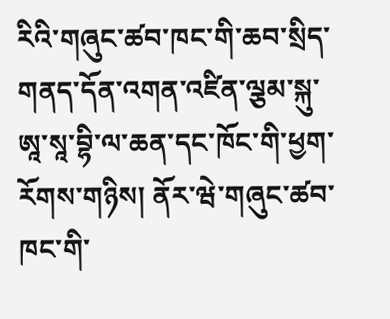རིའི་གཞུང་ཚབ་ཁང་གི་ཆབ་སྲིད་གནད་དོན་འགན་འཛིན་ལྕམ་སྐུ་ཨཱ་སཱ་བྷི་ལ་ཆན་དང་ཁོང་གི་ཕྱག་རོགས་གཉིས། ནོར་ཝེ་གཞུང་ཚབ་ཁང་གི་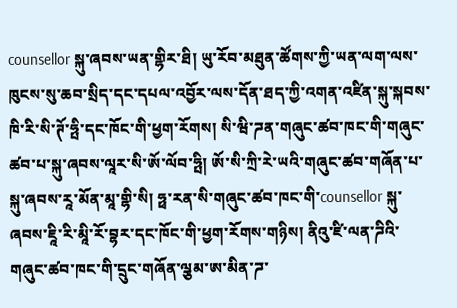counsellor སྐུ་ཞབས་ཡན་གྷིར་ཐི། ཡུ་རོབ་མཐུན་ཚོགས་ཀྱི་ཡན་ལག་ལས་ཁུངས་སུ་ཆབ་སྲིད་དང་དཔལ་འབྱོར་ལས་དོན་ཐད་ཀྱི་འགན་འཛིན་སྐུ་སྐབས་ཁི་རི་སི་ཊོ་ཧྤི་དང་ཁོང་གི་ཕྱག་རོགས། སི་ཝི་ཌན་གཞུང་ཚབ་ཁང་གི་གཞུང་ཚབ་པ་སྐུ་ཞབས་ལཱར་སི་ཨོ་ལོབ་ཧྤི། ཨོ་སི་ཀྲི་རེ་ཡའི་གཞུང་ཚབ་གཞོན་པ་སྐུ་ཞབས་རཱ་མོན་མཱ་གྷི་སི། ཧྥ་རན་སི་གཞུང་ཚབ་ཁང་གི་counsellor སྐུ་ཞབས་ཇཱི་རི་མཱི་རོ་བྷར་དང་ཁོང་གི་ཕྱག་རོགས་གཉིས། ནིའུ་ཛི་ལན་ཌིའི་གཞུང་ཚབ་ཁང་གི་དྲུང་གཞོན་ལྕམ་ཨ་མིན་ཌ་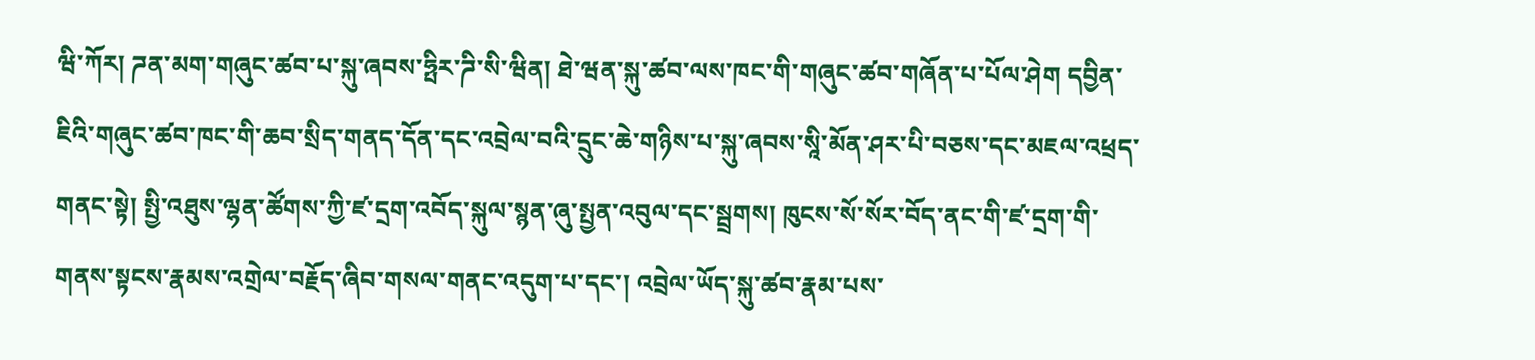ཝི་ཀོར། ཌན་མག་གཞུང་ཚབ་པ་སྐུ་ཞབས་ཧྤིར་ཌི་སི་ཝིན། ཐེ་ཝན་སྐུ་ཚབ་ལས་ཁང་གི་གཞུང་ཚབ་གཞོན་པ་པོལ་ཤེག དབྱིན་ཇིའི་གཞུང་ཚབ་ཁང་གི་ཆབ་སྲིད་གནད་དོན་དང་འབྲེལ་བའི་དྲུང་ཆེ་གཉིས་པ་སྐུ་ཞབས་སཱི་མོན་ཤར་པི་བཅས་དང་མཇལ་འཕྲད་གནང་སྟེ། སྤྱི་འཐུས་ལྷན་ཚོགས་ཀྱི་ཛ་དྲག་འབོད་སྐུལ་སྙན་ཞུ་སྤྱན་འབུལ་དང་སྦྲགས། ཁུངས་སོ་སོར་བོད་ནང་གི་ཛ་དྲག་གི་གནས་སྟངས་རྣམས་འགྲེལ་བརྗོད་ཞིབ་གསལ་གནང་འདུག་པ་དང་། འབྲེལ་ཡོད་སྐུ་ཚབ་རྣམ་པས་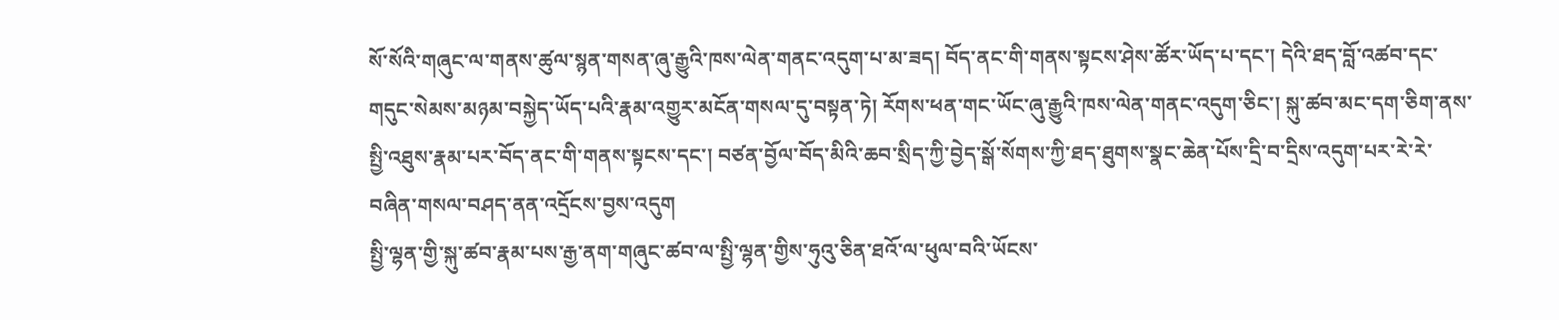སོ་སོའི་གཞུང་ལ་གནས་ཚུལ་སྙན་གསན་ཞུ་རྒྱུའི་ཁས་ལེན་གནང་འདུག་པ་མ་ཟད། བོད་ནང་གི་གནས་སྟངས་ཤེས་ཚོར་ཡོད་པ་དང་། དེའི་ཐད་བློ་འཚབ་དང་གདུང་སེམས་མཉམ་བསྐྱེད་ཡོད་པའི་རྣམ་འགྱུར་མངོན་གསལ་དུ་བསྟན་ཏེ། རོགས་ཕན་གང་ཡོང་ཞུ་རྒྱུའི་ཁས་ལེན་གནང་འདུག་ཅིང་། སྐུ་ཚབ་མང་དག་ཅིག་ནས་སྤྱི་འཐུས་རྣམ་པར་བོད་ནང་གི་གནས་སྟངས་དང་། བཙན་བྱོལ་བོད་མིའི་ཆབ་སྲིད་ཀྱི་བྱེད་སྒོ་སོགས་ཀྱི་ཐད་ཐུགས་སྣང་ཆེན་པོས་དྲི་བ་དྲིས་འདུག་པར་རེ་རེ་བཞིན་གསལ་བཤད་ནན་འདྲོངས་བྱས་འདུག
སྤྱི་ལྷན་གྱི་སྐུ་ཚབ་རྣམ་པས་རྒྱ་ནག་གཞུང་ཚབ་ལ་སྤྱི་ལྷན་གྱིས་ཧུའུ་ཅིན་ཐའོ་ལ་ཕུལ་བའི་ཡོངས་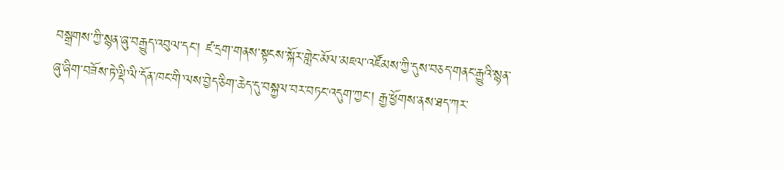བསྒྲགས་ཀྱི་སྙན་ཞུ་བརྒྱུད་འབུལ་དང་། ཛ་དྲག་གནས་སྟངས་སྐོར་གླེང་མོལ་མཇལ་འཛོམས་ཀྱི་དུས་བཅད་གནང་རྒྱུའི་སྙན་ཞུ་ཞིག་བཟོས་ཏེ་ལྡི་ལི་དོན་ཁང་གི་ལས་བྱེད་ཅིག་ཆེད་དུ་བསྐྱལ་བར་བཏང་འདུག་ཀྱང་། རྒྱ་ཕྱོགས་ནས་ཐད་ཀར་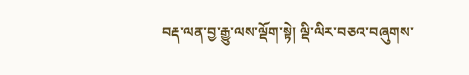བརྡ་ལན་བྱ་རྒྱུ་ལས་ལྡོག་སྟེ། ལྡི་ལིར་བཅའ་བཞུགས་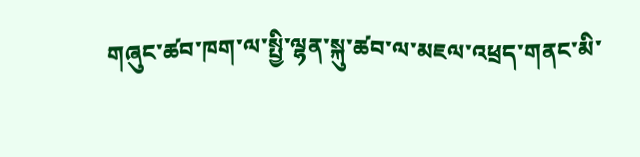གཞུང་ཚབ་ཁག་ལ་སྤྱི་ལྷན་སྐུ་ཚབ་ལ་མཇལ་འཕྲད་གནང་མི་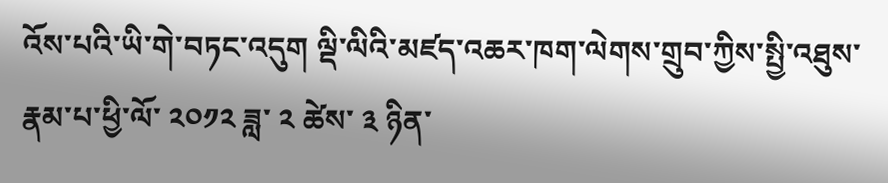འོས་པའི་ཡི་གེ་བཏང་འདུག ལྡི་ལིའི་མཛད་འཆར་ཁག་ལེགས་གྲུབ་ཀྱིས་སྤྱི་འཐུས་རྣམ་པ་ཕྱི་ལོ་ ༢༠༡༢ ཟླ་ ༢ ཚེས་ ༣ ཉིན་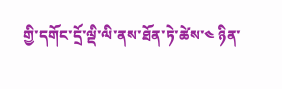གྱི་དགོང་དྲོ་ལྡི་ལི་ནས་ཐོན་ཏེ་ཚེས་༤ ཉིན་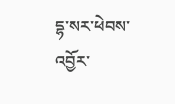དྷ་སར་ཕེབས་འབྱོར་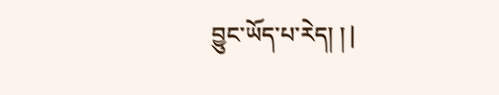བྱུང་ཡོད་པ་རེད། ། |